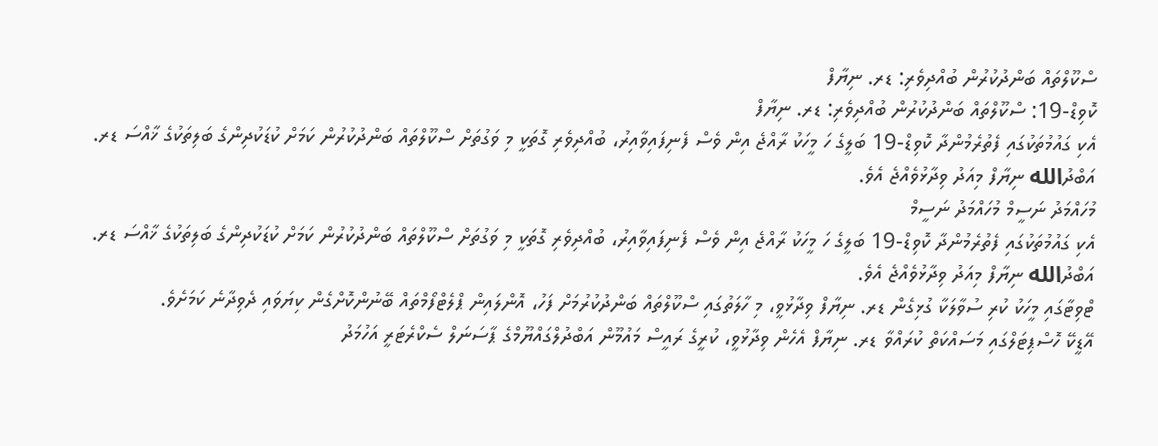ސްކޫލްތައް ބަންދުކުރުން ބުއްދިވެރި: ޑރ. ނިޔާފް
ކޮވިޑް-19: ސްކޫލްތައް ބަންދުކުރުން ބުއްދިވެރި: ޑރ. ނިޔާފް
އެކި ގައުމުތަކުގައި ފެތުރެމުންދާ ކޮވިޑް-19 ބަލީގެ ހަ މީހަކު ރާއްޖެ އިން ވެސް ފެނިފައިވާއިރު، ބުއްދިވެރި ގޮތަކީ މި ވަގުތަށް ސްކޫލްތައް ބަންދުކުރުން ކަމަށް ކުޑަކުދިންގެ ބަލިތަކުގެ ޚާއްސަ ޑރ. އަބްދުالله ނިޔާފް މިއަދު ވިދާޅުވެއްޖެ އެވެ.
މުހައްމަދު ނަސީމް މުހައްމަދު ނަސީމް
އެކި ގައުމުތަކުގައި ފެތުރެމުންދާ ކޮވިޑް-19 ބަލީގެ ހަ މީހަކު ރާއްޖެ އިން ވެސް ފެނިފައިވާއިރު، ބުއްދިވެރި ގޮތަކީ މި ވަގުތަށް ސްކޫލްތައް ބަންދުކުރުން ކަމަށް ކުޑަކުދިންގެ ބަލިތަކުގެ ޚާއްސަ ޑރ. އަބްދުالله ނިޔާފް މިއަދު ވިދާޅުވެއްޖެ އެވެ.
ޓްވިޓާގައި މީހަކު ކުރި ސުވާލަކާ ގުޅިގެން ޑރ. ނިޔާފް ވިދާޅުވީ، މި ހާލަތުގައި ސްކޫލްތައް ބަންދުކުރުމަށް ފަހު، އޮންލައިން ޕްލެޓްފޯމްތައް ބޭނުންކޮށްގެން ކިޔަވައި ދެވިދާނެ ކަމަށެވެ.
އޭޑީކޭ ހޮސްޕިޓަލްގައި މަސައްކަތް ކުރައްވާ ޑރ. ނިޔާފް އެހެން ވިދާޅުވީ، ކުރީގެ ރައީސް މައުމޫން އަބްދުލްގައްޔޫމްގެ ޕާސަނަލް ސެކްރެޓަރީ އަހުމަދު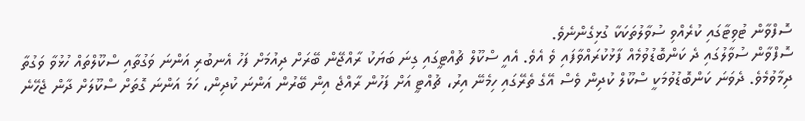ސޮފްވާން ޓުވިޓާގައި ކުރެއްވި ސުވާލުތަކަކާ ގުޅިގެންނެވެ.
ސޮފްވާން ސުވާލުގައި ދެ ކަންބޮޑުވުމެއް ފާޅުކުރައްވާފައި ވެ އެވެ. އެއީ ސްކޫލް ޗުއްޓީގައި ގިނަ ބަޔަކު ރާއްޖޭން ބޭރަށް ދިއުމަށް ފަހު އެނބުރި އަންނަ ވަގުތާއި ސްކޫލްތައް ހުޅުވާ ވަގުތާ ދިމާވުމެވެ. ދެވަނަ ކަންބޮޑުވުމަކީ ސްކޫލް ކުދިން ވެސް އޭގެ ތެރޭގައި ހިމެނޭ އިރު، ޗުއްޓީ އަށް ފަހުން ރާއްޖެ އިން ބޭރުން އަންނަ ކުދިން، ހަމަ އަންނަ ގޮތަށް ސްކޫލަށް ދާން ޖެހޭނެ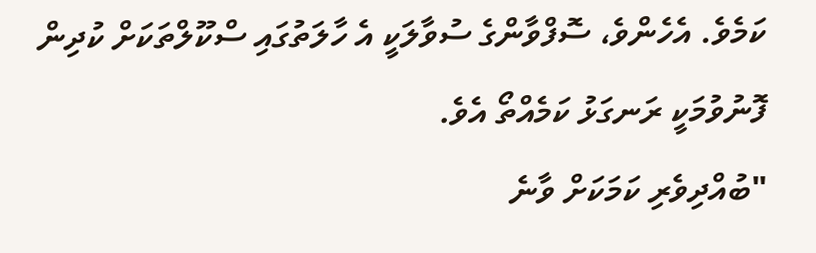ކަމެވެ. އެހެންވެ، ސޮފްވާންގެ ސުވާލަކީ އެ ހާލަތުގައި ސްކޫލްތަކަށް ކުދިން ފޮނުވުމަކީ ރަނގަޅު ކަމެއްތޯ އެވެ.
"ބުއްދިވެރި ކަމަކަށް ވާނެ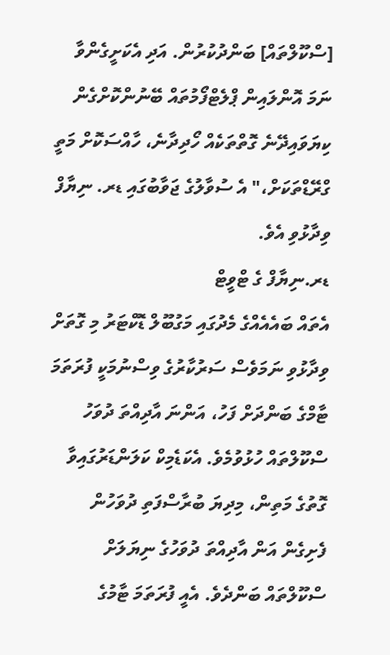[ސްކޫލްތައް] ބަންދުކުރުން. އަދި އެކަށީގެންވާ ނަމަ އޮންލައިން ޕްލެޓްފޯމުތައް ބޭނުންކޮށްގެން ކިޔަވައިދޭނެ ގޮތްތަކެއް ހޯދިދާނެ، ހާއްސަކޮށް މަތީ ގްރޭޑްތަކަށް،" އެ ސުވާލުގެ ޖަވާބުގައި ޑރ. ނިޔާފް ވިދާޅުވި އެވެ.
ޑރ.ނިޔާފް ގެ ޓްވީޓް
އެތައް ބައެއެއްގެ މެދުގައި މަގުބޫލް ޑޮކްޓަރު މި ގޮތަށް ވިދާޅުވި ނަމަވެސް ސަރުކާރުގެ ވިސްނުމަކީ ފުރަތަމަ ޓާމްގެ ބަންދަށް ފަހު، އަންނަ އާދިއްތަ ދުވަހު ސްކޫލްތައް ހުޅުވުމެވެ. އެކަޑެމިކް ކަލަންޑަރުގައިވާ ގޮތުގެ މަތިން، މިދިޔަ ބުރާސްފަތި ދުވަހުން ފެށިގެން އަން އާދިއްތަ ދުވަހުގެ ނިޔަލަށް ސްކޫލްތައް ބަންދެވެ. އެއީ ފުރަތަމަ ޓާމުގެ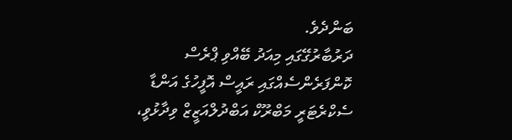ބަންދެވެ.
ދަރުބާރުގޭގައި މިއަދު ބޭއްވި ޕްރެސް ކޮންފަރެންސެއްގައި ރައީސް އޮފީހުގެ އަންޑާ ސެކްރެޓަރީ މަބްރޫކް އަބްދުލްއަޒީޒް ވިދާޅުވީ،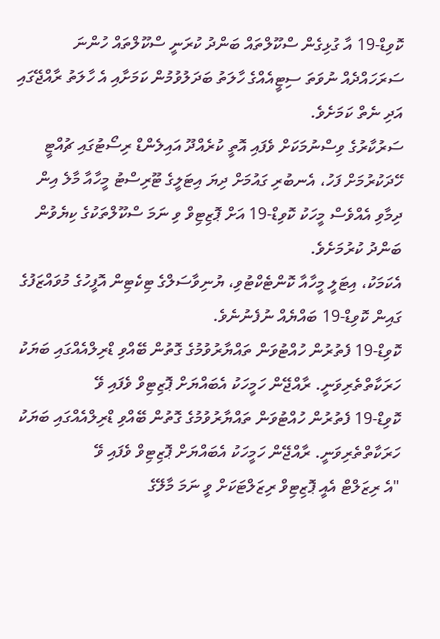ކޮވިޑް-19 އާ ގުޅިގެން ސްކޫލްތައް ބަންދު ކުރަނީ ސްކޫލްތައް ހުންނަ ސަރަހައްދެއް ނުވަތަ ސިޓީއެއްގެ ހާލަތު ބަދަލުވުމުން ކަމަށާއި އެ ހާލަތު ރާއްޖޭގައި އަދި ނެތް ކަމަށެވެ.
ސަރުކާރުގެ ވިސްނުމަކަށް ވެފައި އޮތީ ކުރެއްދޫ އައިލެންޑް ރިސޯޓުގައި ޗުއްޓީ ހޭދަކުރުމަށް ފަހު، އެނބުރި ގައުމަށް ދިޔަ އިޓަލީގެ ޓޫރިސްޓު މީހާއާ މާލެ އިން ދިމާވި އެއްވެސް މީހަކު ކޮވިޑް-19 އަށް ޕޮޒިޓިވް ވި ނަމަ ސްކޫލްތަކުގެ ކިޔެވުން ބަންދު ކުރުމަށެވެ.
އެކަމަކު، އިޓަލީ މީހާއާ ކޮންޓެކްޓުވި، ޔުނިވާސަލްގެ ޓިކެޓިން އޮފީހުގެ މުވައްޒަފުގެ ގައިން ކޮވިޑް-19 ބައްޔެއް ނުފެނުނެވެ.
ކޮވިޑް-19 ފެތުރުން ހުއްޓުވަން ތައްޔާރުވުމުގެ ގޮތުން ބޭއްވި ޑްރިލްއެއްގައި ބަޔަކު ހަރަކާތްތެރިވަނީ. ރާއްޖޭން ހަމީހަކު އެބައްޔަށް ޕޮޒިޓިވް ވެފައި ވޭ
ކޮވިޑް-19 ފެތުރުން ހުއްޓުވަން ތައްޔާރުވުމުގެ ގޮތުން ބޭއްވި ޑްރިލްއެއްގައި ބަޔަކު ހަރަކާތްތެރިވަނީ. ރާއްޖޭން ހަމީހަކު އެބައްޔަށް ޕޮޒިޓިވް ވެފައި ވޭ
"އެ ރިޒަލްޓް އެއީ ޕޮޒިޓިވް ރިޒަލްޓަކަށް ވީ ނަމަ މާލޭގެ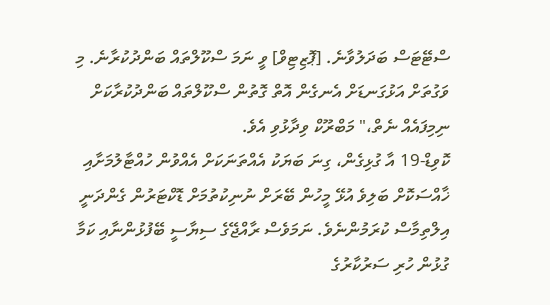ސްޓޭޓަސް ބަދަލުވާނެ. [ޕޮޒިޓިވް] ވީ ނަމަ ސްކޫލްތައް ބަންދުކުރާނެ. މި ވަގުތަށް އަޅުގަނޑަށް އެނގެން އޮތް ގޮތުން ސްކޫލްތައް ބަންދުކުރާކަށް ނިމިފައެއް ނެތް،" މަބްރޫކް ވިދާޅުވި އެވެ.
ކޮވިޑް-19 އާ ގުޅިގެން، ގިނަ ބަޔަކު އެއްތަނަކަށް އެއްވުން ހުއްޓާލުމަށާއި ޚާއްސަކޮށް ބަލިވެ އުޅޭ މީހުން ބޭރަށް ނުނިކުތުމަށް ޑޮކްޓަރުން ގެންދަނީ އިލްތިމާސް ކުރަމުންނެވެ. ނަމަވެސް ރާއްޖޭގެ ސިޔާސީ ބޭފުޅުންނާއި ކަމާ ގުޅުން ހުރި ސަރުކާރުގެ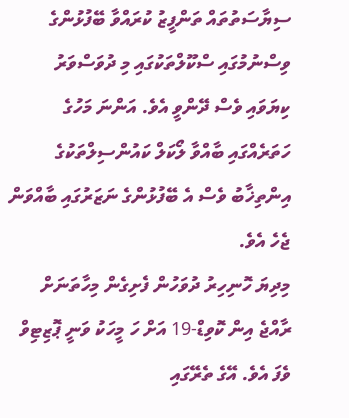ސިޔާސަތުތައް ތަންފީޒު ކުރައްވާ ބޭފުޅުންގެ ވިސްނުމުގައި ސްކޫލްތަކުގައި މި ދުވަސްވަރު ކިޔަވައި ވެސް ދޭންވީ އެވެ. އަންނަ މަހުގެ ހަތަރެއްގައި ބާއްވާ ލޯކަލް ކައުންސިލްތަކުގެ އިންތިޚާބު ވެސް އެ ބޭފުޅުންގެ ނަޒަރުގައި ބާއްވަން ޖެހެ އެވެ.
މިދިޔަ ހޮނިހިރު ދުވަހުން ފެށިގެން މިހާތަނަށް ރާއްޖެ އިން ކޮވިޑް-19 އަށް ހަ މީހަކު ވަނީ ޕޮޒިޓިވް ވެފަ އެވެ. އޭގެ ތެރޭގައި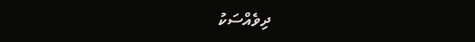ދިވެއްސަކު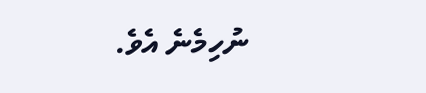ނުހިމެނެ އެވެ.